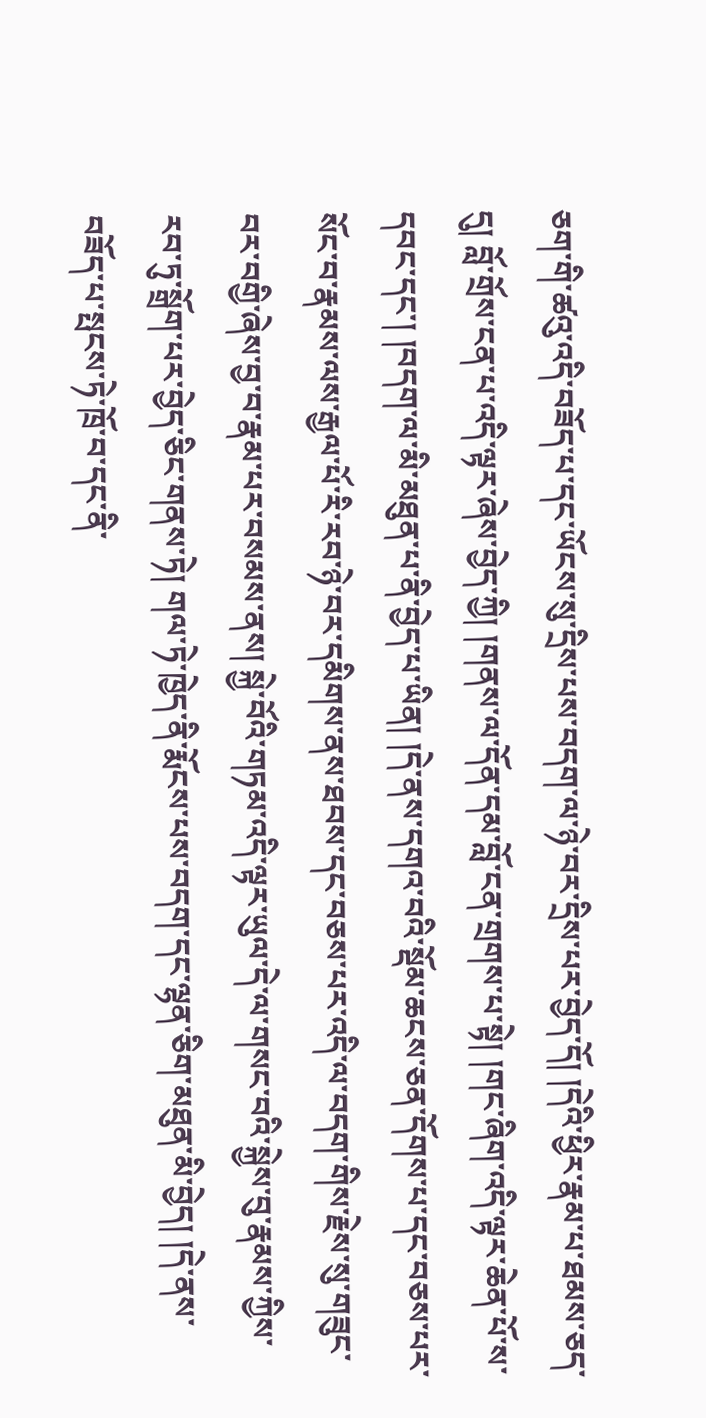ཅག་གི་ཚའུ་འདི་བཟོད་པ་དང་ཡོངས་སུ་དྲིས་པས་བདག་ལ་ཉེ་བར་དྲིས་པར་བྱེད་དོ། །དེའི་ཕྱིར་རྣམ་པ་ཐམས་ཅད་དུ། བློ་གྲོས་ངན་པ་འདི་ལྟར་ཞེས་བྱེད་ཀྱི། །གནས་ལ་དོན་དམ་བློ་ངན་གྲགས་པ་སྟེ། །གང་ཞིག་འདི་ལྟར་ཆེན་པོ་ས་དབང་དང་། །བདག་ལ་མི་མཐུན་པ་ནི་བྱེད་པ་ཡིན། །དེ་ནས་དགའ་བའི་སྡོམ་ཆངས་ཅན་དོགས་པ་དང་བཅས་པར་སོང་བ་རྣམས་ལས་རྒྱལ་པོ་རི་རབ་ཉེ་བར་དམིགས་ནས་ཐབས་དང་བཅས་པར་འདི་ལ་བདག་གིས་རྗེས་སུ་གཟུང་བར་བགྱི་ཞེས་བྱ་བ་རྣམ་པར་བསམས་ནས། སྐྱེ་བོའི་གཏམ་འདི་ལྟར་ཡུལ་དེ་ལ་གསང་བའི་སྐྱེས་བུ་རྣམས་ཀྱིས་རབ་ཏུ་སྒྲོག་པར་བྱེད་ཅིང་གནས་ཏེ། གལ་ཏེ་ཁྱེད་ནི་རྨོངས་པས་བདག་དང་ལྷན་ཅིག་མཐུན་མི་བྱེད། །དེ་ནས་བཟོད་པ་སྤངས་ཏེ་ཁྲོ་བ་དང་ནི་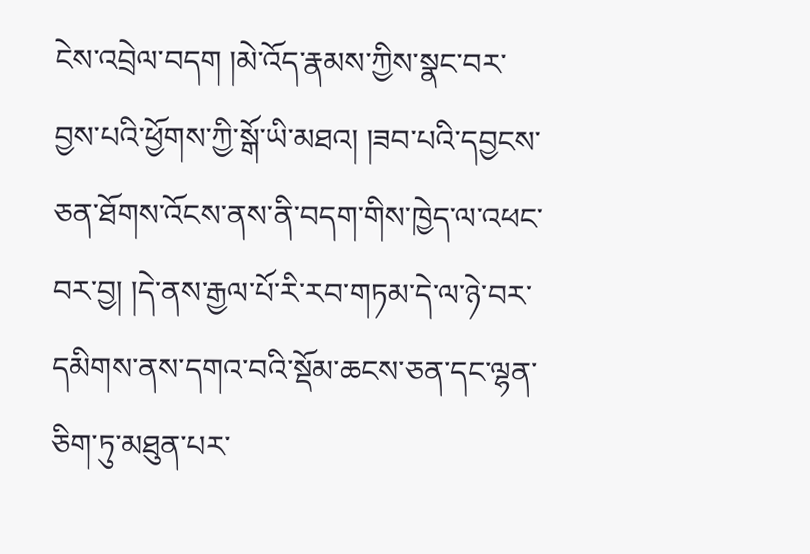ངེས་འབྲེལ་བདག །མེ་འོད་རྣམས་ཀྱིས་སྣང་བར་བྱས་པའི་ཕྱོགས་ཀྱི་སྒོ་ཡི་མཐའ། །ཟབ་པའི་དབྱངས་ཅན་ཐོགས་འོངས་ནས་ནི་བདག་གིས་ཁྱེད་ལ་འཕང་བར་བྱ། །དེ་ནས་རྒྱལ་པོ་རི་རབ་གཏམ་དེ་ལ་ཉེ་བར་དམིགས་ནས་དགའ་བའི་སྡོམ་ཆངས་ཅན་དང་ལྷན་ཅིག་ཏུ་མཐུན་པར་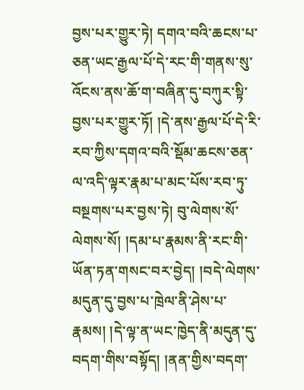བྱས་པར་གྱུར་ཏེ། དགའ་བའི་ཆངས་པ་ཅན་ཡང་རྒྱལ་པོ་དེ་རང་གི་གནས་སུ་འོངས་ནས་ཆོ་ག་བཞིན་དུ་བཀུར་སྟི་བྱས་པར་གྱུར་ཏོ། །དེ་ནས་རྒྱལ་པོ་དེ་རི་རབ་ཀྱིས་དགའ་བའི་སྡོམ་ཆངས་ཅན་ལ་འདི་ལྟར་རྣམ་པ་མང་པོས་རབ་ཏུ་བསྔགས་པར་བྱས་ཏེ། བུ་ལེགས་སོ་ལེགས་སོ། །དམ་པ་རྣམས་ནི་རང་གི་ཡོན་ཏན་གསང་བར་བྱེད། །བདེ་ལེགས་མདུན་དུ་བྱས་པ་ཁྲེལ་ནི་ཤེས་པ་རྣམས། །དེ་ལྟ་ན་ཡང་ཁྱེད་ནི་མདུན་དུ་བདག་གིས་བསྟོད། །ནན་གྱིས་བདག་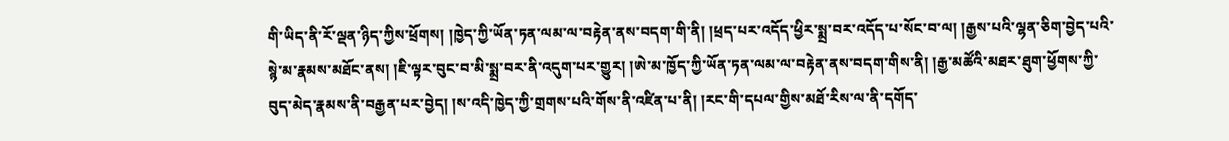གི་ཡིད་ནི་རོ་ལྡན་ཉིད་ཀྱིས་ཕྲོགས། །ཁྱེད་ཀྱི་ཡོན་ཏན་ལམ་ལ་བརྟེན་ནས་བདག་གི་ནི། །ཕྲད་པར་འདོད་ཕྱིར་སྨྲ་བར་འདོད་པ་སོང་བ་ལ། །རྒྱས་པའི་ལྷན་ཅིག་བྱེད་པའི་སྙེ་མ་རྣམས་མཐོང་ནས། །ཇི་ལྟར་བུང་བ་མི་སྨྲ་བར་ནི་འདུག་པར་གྱུར། །ཨེ་མ་ཁྱོད་ཀྱི་ཡོན་ཏན་ལམ་ལ་བརྟེན་ནས་བདག་གིས་ནི། །རྒྱ་མཚོའི་མཐར་ཐུག་ཕྱོགས་ཀྱི་བུད་མེད་རྣམས་ནི་བརྒྱན་པར་བྱེད། །ས་འདི་ཁྱེད་ཀྱི་གྲགས་པའི་གོས་ནི་འཛིན་པ་ནི། །རང་གི་དཔལ་གྱིས་མཐོ་རིས་ལ་ནི་དགོད་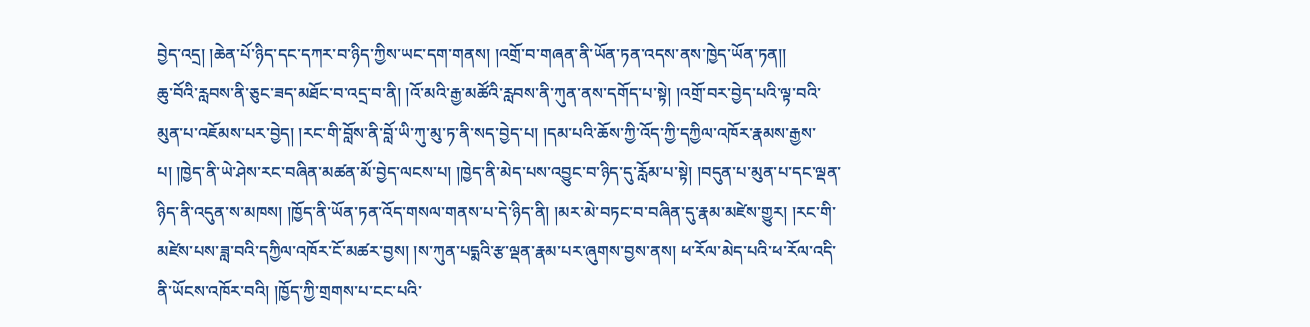བྱེད་འདྲ། །ཆེན་པོ་ཉིད་དང་དཀར་བ་ཉིད་ཀྱིས་ཡང་དག་གནས། །འགྲོ་བ་གཞན་ནི་ཡོན་ཏན་འདས་ནས་ཁྱེད་ཡོན་ཏན།།
ཆུ་བོའི་རླབས་ནི་ཅུང་ཟད་མཐོང་བ་འདྲ་བ་ནི། །འོ་མའི་རྒྱ་མཚོའི་རླབས་ནི་ཀུན་ནས་དགོད་པ་སྟེ། །འགྲོ་བར་བྱེད་པའི་ལྟ་བའི་མུན་པ་འཇོམས་པར་བྱེད། །རང་གི་བློས་ནི་བློ་ཡི་ཀུ་མུ་ཏ་ནི་སད་བྱེད་པ། །དམ་པའི་ཆོས་ཀྱི་འོད་ཀྱི་དཀྱིལ་འཁོར་རྣམས་རྒྱས་པ། །ཁྱེད་ནི་ཡེ་ཤེས་རང་བཞིན་མཚན་མོ་བྱེད་ལངས་པ། །ཁྱེད་ནི་མེད་པས་འབྱུང་བ་ཉིད་དུ་རློམ་པ་སྟེ། །བདུན་པ་མུན་པ་དང་ལྡན་ཉིད་ནི་འདུན་ས་མཁས། །ཁྱོད་ནི་ཡོན་ཏན་འོད་གསལ་གནས་པ་དེ་ཉིད་ནི། །མར་མེ་བཏང་བ་བཞིན་དུ་རྣམ་མཛེས་གྱུར། །རང་གི་མཛེས་པས་ཟླ་བའི་དཀྱིལ་འཁོར་ངོ་མཚར་བྱས། །ས་ཀུན་པདྨའི་རྩ་ལྡན་རྣམ་པར་ཞུགས་བྱས་ནས། ཕ་རོལ་མེད་པའི་ཕ་རོལ་འདི་ནི་ཡོངས་འཁོར་བའི། །ཁྱོད་ཀྱི་གྲགས་པ་ངང་པའི་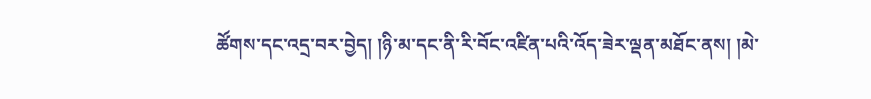ཚོགས་དང་འདྲ་བར་བྱེད། །ཉི་མ་དང་ནི་རི་བོང་འཛིན་པའི་འོད་ཟེར་ལྡན་མཐོང་ནས། །མེ་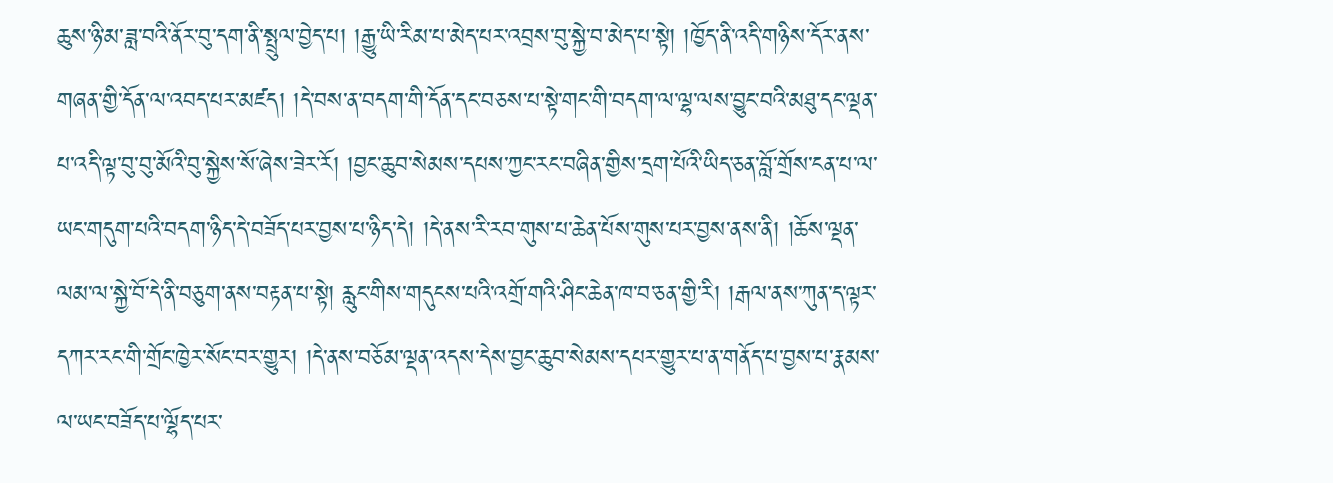ཆུས་ཉི་མ་ཟླ་བའི་ནོར་བུ་དག་ནི་སྤྲུལ་བྱེད་པ། །རྒྱུ་ཡི་རིམ་པ་མེད་པར་འབྲས་བུ་སྐྱེ་བ་མེད་པ་སྟེ། །ཁྱོད་ནི་འདི་གཉིས་དོར་ནས་གཞན་གྱི་དོན་ལ་འབད་པར་མཛད། །དེ་བས་ན་བདག་གི་དོན་དང་བཅས་པ་སྟེ་གང་གི་བདག་ལ་ལྷ་ལས་བྱུང་བའི་མཐུ་དང་ལྡན་པ་འདི་ལྟ་བུ་བུ་མོའི་བུ་སྐྱེས་སོ་ཞེས་ཟེར་རོ། །བྱང་ཆུབ་སེམས་དཔས་ཀྱང་རང་བཞིན་གྱིས་དྲག་པོའི་ཡིད་ཅན་བློ་གྲོས་ངན་པ་ལ་ཡང་གདུག་པའི་བདག་ཉིད་དེ་བཟོད་པར་བྱས་པ་ཉིད་དེ། །དེ་ནས་རི་རབ་གུས་པ་ཆེན་པོས་གུས་པར་བྱས་ནས་ནི། །ཆོས་ལྡན་ལམ་ལ་སྐྱེ་བོ་དེ་ནི་བཅུག་ནས་བརྟན་པ་སྟེ། རླུང་གིས་གདུངས་པའི་འགྲོ་གའི་ཤིང་ཆེན་ཁ་བ་ཅན་གྱི་རི། །རྒལ་ནས་ཀུན་ད་ལྟར་དཀར་རང་གི་གྲོང་ཁྱེར་སོང་བར་གྱུར། །དེ་ནས་བཅོམ་ལྡན་འདས་དེས་བྱང་ཆུབ་སེམས་དཔར་གྱུར་པ་ན་གནོད་པ་བྱས་པ་རྣམས་ལ་ཡང་བཟོད་པ་ལྷོད་པར་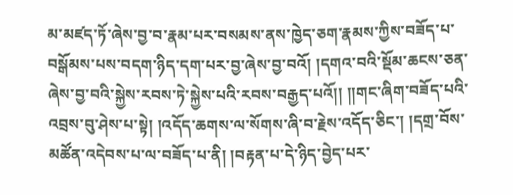མ་མཛད་ཏོ་ཞེས་བྱ་བ་རྣམ་པར་བསམས་ནས་ཁྱེད་ཅག་རྣམས་ཀྱིས་བཟོད་པ་བསྒོམས་པས་བདག་ཉིད་དག་པར་བྱ་ཞེས་བྱ་བའོ། །དགའ་བའི་སྡོམ་ཆངས་ཅན་ཞེས་བྱ་བའི་སྐྱེས་རབས་ཏེ་སྐྱེས་པའི་རབས་བརྒྱད་པའོ།། །།གང་ཞིག་བཟོད་པའི་འབྲས་བུ་ཤེས་པ་སྟེ། །འདོད་ཆགས་ལ་སོགས་ཞི་བ་རྗེས་འདོད་ཅིང་། །དགྲ་བོས་མཚོན་འདེབས་པ་ལ་བཟོད་པ་ནི། །བརྟན་པ་དེ་ཉིད་བྱེད་པར་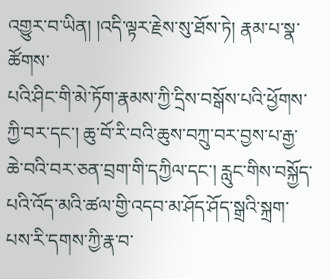འགྱུར་བ་ཡིན། །འདི་ལྟར་རྗེས་སུ་ཐོས་ཏེ། རྣམ་པ་སྣ་ཚོགས་
པའི་ཤིང་གི་མེ་ཏོག་རྣམས་ཀྱི་དྲིས་བསྒོས་པའི་ཕྱོགས་ཀྱི་བར་དང་། ཆུ་བོ་རི་བའི་ཆུས་བཀྲུ་བར་བྱས་པ་རྒྱ་ཆེ་བའི་བར་ཅན་བྲག་གི་དཀྱིལ་དང་། རླུང་གིས་བསྐྱོད་པའི་འོད་མའི་ཚལ་གྱི་འདབ་མ་ཤོད་ཤོད་སྒྲའི་སྐྲག་པས་རི་དགས་ཀྱི་རྣ་བ་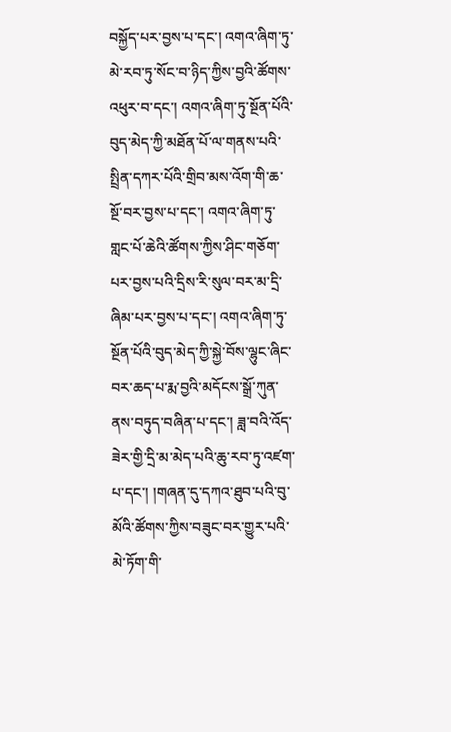བསྐྱོད་པར་བྱས་པ་དང་། འགའ་ཞིག་ཏུ་མེ་རབ་ཏུ་སོང་བ་ཉིད་ཀྱིས་བྱའི་ཚོགས་འཕུར་བ་དང་། འགའ་ཞིག་ཏུ་སྔོན་པོའི་བུད་མེད་ཀྱི་མཐོན་པོ་ལ་གནས་པའི་སྤྲིན་དཀར་པོའི་གྲིབ་མས་འོག་གི་ཆ་སྔོ་བར་བྱས་པ་དང་། འགའ་ཞིག་ཏུ་གླང་པོ་ཆེའི་ཚོགས་ཀྱིས་ཤིང་གཅོག་པར་བྱས་པའི་དྲིས་རི་སུལ་བར་མ་དྲི་ཞིམ་པར་བྱས་པ་དང་། འགའ་ཞིག་ཏུ་སྔོན་པོའི་བུད་མེད་ཀྱི་སྐྱེ་བོས་ལྷུང་ཞིང་བར་ཆད་པ་རྨ་བྱའི་མདོངས་སྒྲོ་ཀུན་ནས་བཏུད་བཞིན་པ་དང་། ཟླ་བའི་འོད་ཟེར་གྱི་དྲི་མ་མེད་པའི་ཆུ་རབ་ཏུ་འཛག་པ་དང་། །གཞན་དུ་དཀའ་ཐུབ་པའི་བུ་མོའི་ཚོགས་ཀྱིས་བཟུང་བར་གྱུར་པའི་མེ་ཏོག་གི་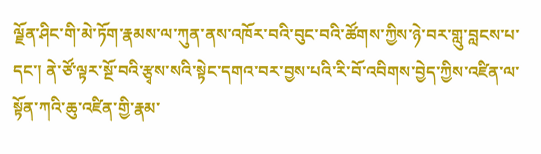ལྗོན་ཤིང་གི་མེ་ཏོག་རྣམས་ལ་ཀུན་ནས་འཁོར་བའི་བུང་བའི་ཚོགས་ཀྱིས་ཉེ་བར་གླུ་བླངས་པ་དང་། ནེ་ཙོ་ལྟར་སྔོ་བའི་རྩྭས་སའི་སྟེང་དགའ་བར་བྱས་པའི་རི་བོ་འབིགས་བྱེད་ཀྱིས་འཛིན་ལ་སྟོན་ཀའི་ཆུ་འཛིན་གྱི་རྣམ་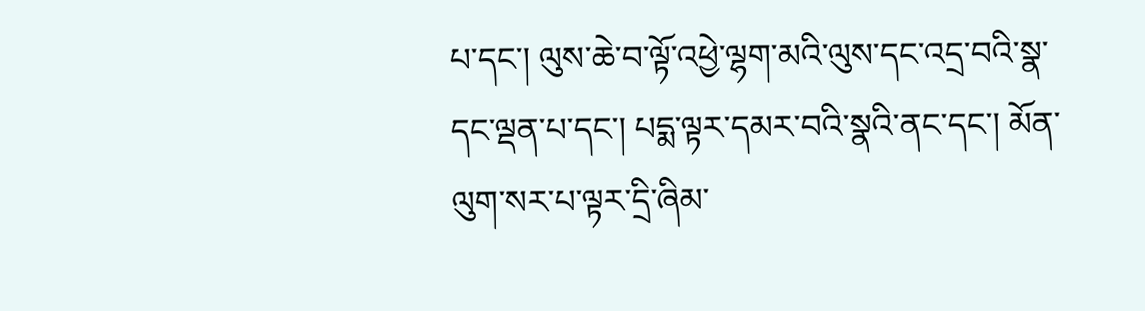པ་དང་། ལུས་ཆེ་བ་ལྟོ་འཕྱེ་ལྷག་མའི་ལུས་དང་འདྲ་བའི་སྣ་དང་ལྡན་པ་དང་། པདྨ་ལྟར་དམར་བའི་སྣའི་ནང་དང་། མོན་ལུག་སར་པ་ལྟར་དྲི་ཞིམ་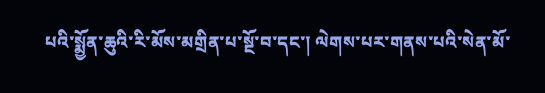པའི་སྨྱོན་ཆུའི་རི་མོས་མགྲིན་པ་སྔོ་བ་དང་། ལེགས་པར་གནས་པའི་སེན་མོ་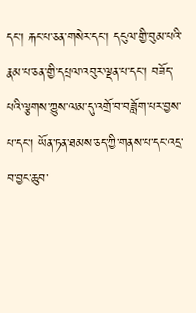དང་། རྐང་པ་ཅན་གསེར་དང་། དངུལ་གྱི་བུམ་པའི་རྣམ་པ་ཅན་གྱི་དཔྲལ་འབུར་ལྡན་པ་དང་། བཟོད་པའི་ལྕགས་ཀྱུས་ལམ་དུ་འགྲོ་བ་བཟློག་པར་བྱས་པ་དང་། ཡོན་ཏན་ཐམས་ཅད་ཀྱི་གནས་པ་དང་འདྲ་བ་བྱང་ཆུབ་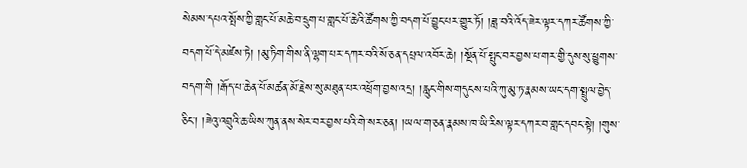སེམས་དཔའ་སྤོས་ཀྱི་གླང་པོ་མཆེ་བ་དྲུག་པ་གླང་པོ་ཆེའི་ཚོགས་ཀྱི་བདག་པོ་བྱུང་པར་གྱུར་ཏོ། །ཟླ་བའི་འོད་ཟེར་ལྟར་དཀར་ཚོགས་ཀྱི་བདག་པོ་དེ་མཛེས་ཏེ། །མུ་ཏིག་གིས་ནི་ལྷག་པར་དཀར་བའི་སོ་ཅན་དཔྲལ་འབོར་ཆེ། །སྔོན་པོ་སྤུང་བར་བྱས་པ་གར་གྱི་དུས་སུ་ཕྱུགས་བདག་གི །རྒོད་པ་ཆེན་པོ་མཚན་མོ་རྗེས་སུ་མཐུན་པར་འཕྲོག་བྱས་འདྲ། །རླུང་གིས་གདུངས་པའི་ཀུ་མུ་ཏ་རྣམས་ཡང་དག་སྤྲུལ་བྱེད་ཅིང་། །ཟེའུ་འབྲུའི་ཆ་ཡིས་ཀུན་ནས་སེར་བར་བྱས་པའི་གེ་སར་ཅན། །ཡལ་ག་ཅན་རྣམས་ཁ་ཡི་རིས་ལྟར་དཀར་བ་གླང་དབང་སྟེ། །གུས་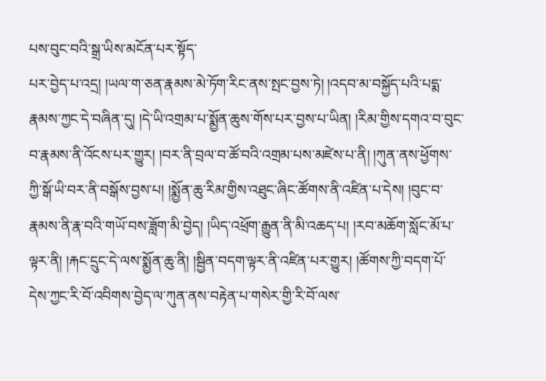པས་བུང་བའི་སྒྲ་ཡིས་མངོན་པར་སྟོད་
པར་བྱེད་པ་འདྲ། །ཡལ་ག་ཅན་རྣམས་མེ་ཏོག་རིང་ནས་སྤང་བྱས་ཏེ། །འདབ་མ་བསྐྱོད་པའི་པདྨ་རྣམས་ཀྱང་དེ་བཞིན་དུ། །དེ་ཡི་འགྲམ་པ་སྨྱོན་ཆུས་གོས་པར་བྱས་པ་ཡིན། །རིམ་གྱིས་དགའ་བ་བུང་བ་རྣམས་ནི་འོངས་པར་གྱུར། །བར་ནི་བྲལ་བ་ཚོ་བའི་འགྲམ་པས་མཛེས་པ་ནི། །ཀུན་ནས་ཕྱོགས་ཀྱི་སྒོ་ཡི་བར་ནི་བསྒོས་བྱས་པ། །སྨྱོན་ཆུ་རིམ་གྱིས་འཐུང་ཞིང་ཚོགས་ནི་འཛིན་པ་དེས། །བུང་བ་རྣམས་ནི་རྣ་བའི་གཡོ་བས་ཟློག་མི་བྱེད། །ཡིད་འཕྲོག་རྒྱུན་ནི་མི་འཆད་པ། །རབ་མཆོག་སློང་མོ་པ་ལྟར་ནི། །རྐང་དྲུང་དེ་ལས་སྨྱོན་ཆུ་ནི། །སྦྱིན་བདག་ལྟར་ནི་འཛིན་པར་གྱུར། །ཚོགས་ཀྱི་བདག་པོ་དེས་ཀྱང་རི་བོ་འབིགས་བྱེད་ལ་ཀུན་ནས་བརྟེན་པ་གསེར་གྱི་རི་བོ་ལས་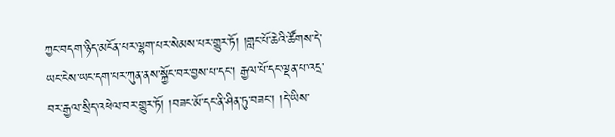ཀྱང་བདག་ཉིད་མངོན་པར་ལྷག་པར་སེམས་པར་གྱུར་ཏོ། །གླང་པོ་ཆེའི་ཚོགས་དེ་ཡང་ངེས་ཡང་དག་པར་ཀུན་ནས་སྐྱོང་བར་བྱས་པ་དང་། རྒྱལ་པོ་དང་ལྡན་པ་འདྲ་བར་རྒྱལ་སྲིད་འཕེལ་བར་གྱུར་ཏོ། །བཟང་མོ་དང་ནི་ཤིན་ཏུ་བཟང་། །དེ་ཡིས་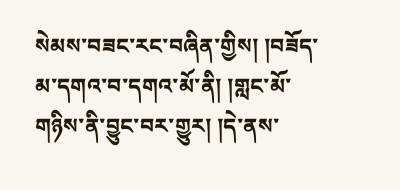སེམས་བཟང་རང་བཞིན་གྱིས། །བཟོད་མ་དགའ་བ་དགའ་མོ་ནི། །གླང་མོ་གཉིས་ནི་བྱུང་བར་གྱུར། །དེ་ནས་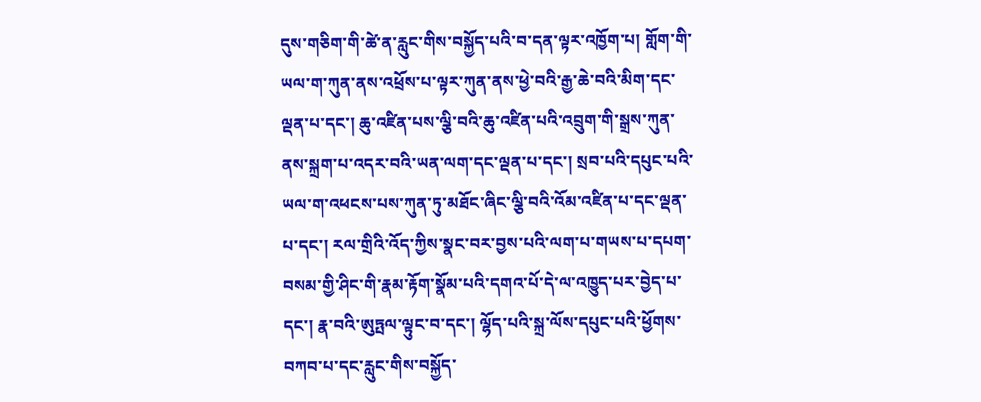དུས་གཅིག་གི་ཚེ་ན་རླུང་གིས་བསྐྱོད་པའི་བ་དན་ལྟར་འཁྱོག་པ། གློག་གི་ཡལ་ག་ཀུན་ནས་འཕྲོས་པ་ལྟར་ཀུན་ནས་ཕྱེ་བའི་རྒྱ་ཆེ་བའི་མིག་དང་ལྡན་པ་དང་། ཆུ་འཛིན་པས་ལྕི་བའི་ཆུ་འཛིན་པའི་འབྲུག་གི་སྒྲས་ཀུན་ནས་སྐྲག་པ་འདར་བའི་ཡན་ལག་དང་ལྡན་པ་དང་། སྲབ་པའི་དཔུང་པའི་ཡལ་ག་འཕངས་པས་ཀུན་ཏུ་མཐོང་ཞིང་ལྕི་བའི་འོམ་འཛིན་པ་དང་ལྡན་པ་དང་། རལ་གྲིའི་འོད་ཀྱིས་སྣང་བར་བྱས་པའི་ལག་པ་གཡས་པ་དཔག་བསམ་གྱི་ཤིང་གི་རྣམ་རྟོག་སྣོམ་པའི་དགའ་པོ་དེ་ལ་འཁྱུད་པར་བྱེད་པ་དང་། རྣ་བའི་ཨུཏྤལ་ལྟུང་བ་དང་། ལྷོད་པའི་སྐྲ་ལོས་དཔུང་པའི་ཕྱོགས་བཀབ་པ་དང་རླུང་གིས་བསྐྱོད་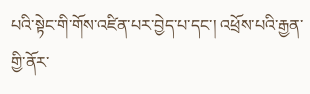པའི་སྟེང་གི་གོས་འཛིན་པར་བྱེད་པ་དང་། འཕྲོས་པའི་རྒྱན་གྱི་ནོར་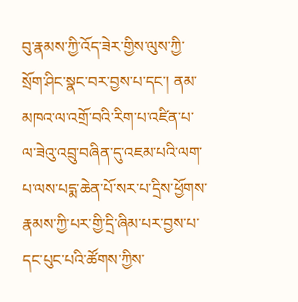བུ་རྣམས་ཀྱི་འོད་ཟེར་གྱིས་ལུས་ཀྱི་སྲོག་ཤིང་སྣང་བར་བྱས་པ་དང་། ནམ་མཁའ་ལ་འགྲོ་བའི་རིག་པ་འཛིན་པ་ལ་ཟེའུ་འབྲུ་བཞིན་དུ་འཇམ་པའི་ལག་པ་ལས་པདྨ་ཆེན་པོ་སར་པ་དྲིས་ཕྱོགས་རྣམས་ཀྱི་པར་གྱི་དྲི་ཞིམ་པར་བྱས་པ་དང་པུང་པའི་ཚོགས་ཀྱིས་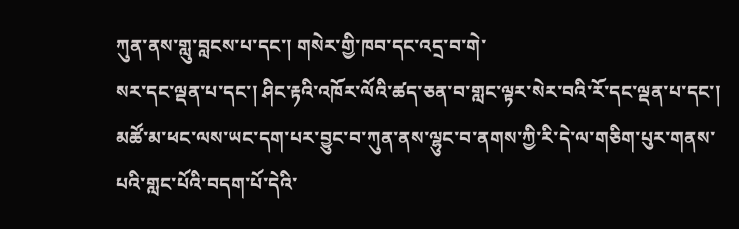ཀུན་ནས་གླུ་བླངས་པ་དང་། གསེར་གྱི་ཁབ་དང་འདྲ་བ་གེ་
སར་དང་ལྡན་པ་དང་། ཤིང་རྟའི་འཁོར་ལོའི་ཚད་ཅན་བ་གླང་ལྟར་སེར་བའི་རོ་དང་ལྡན་པ་དང་། མཚོ་མ་ཕང་ལས་ཡང་དག་པར་བྱུང་བ་ཀུན་ནས་ལྷུང་བ་ནགས་ཀྱི་རི་དེ་ལ་གཅིག་པུར་གནས་པའི་གླང་པོའི་བདག་པོ་དེའི་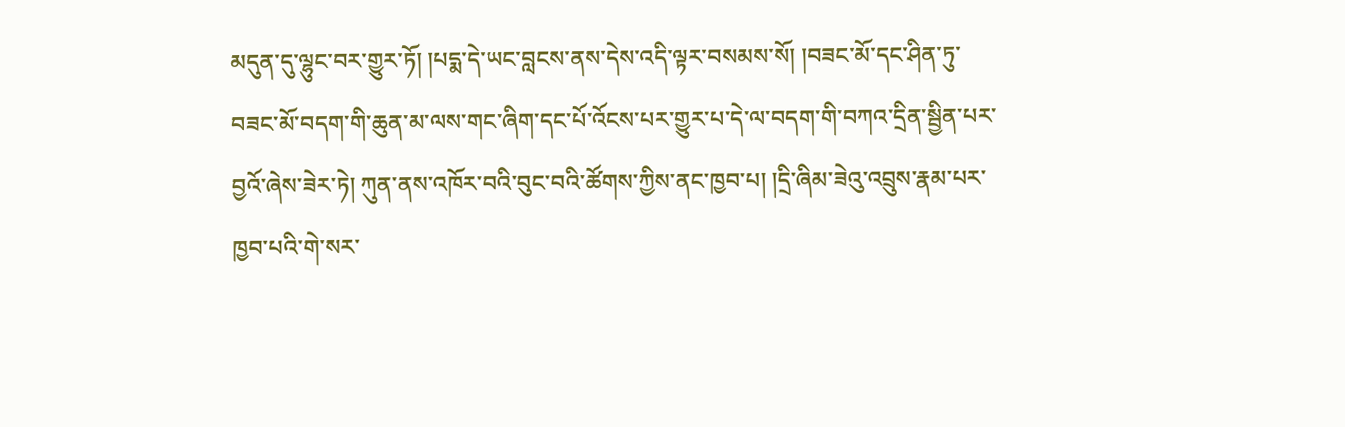མདུན་དུ་ལྷུང་བར་གྱུར་ཏོ། །པདྨ་དེ་ཡང་བླངས་ནས་དེས་འདི་ལྟར་བསམས་སོ། །བཟང་མོ་དང་ཤིན་ཏུ་བཟང་མོ་བདག་གི་ཆུན་མ་ལས་གང་ཞིག་དང་པོ་འོངས་པར་གྱུར་པ་དེ་ལ་བདག་གི་བཀའ་དྲིན་སྦྱིན་པར་བྱའོ་ཞེས་ཟེར་ཏེ། ཀུན་ནས་འཁོར་བའི་བུང་བའི་ཚོགས་ཀྱིས་ནང་ཁྱབ་པ། །དྲི་ཞིམ་ཟེའུ་འབྲུས་རྣམ་པར་ཁྱབ་པའི་གེ་སར་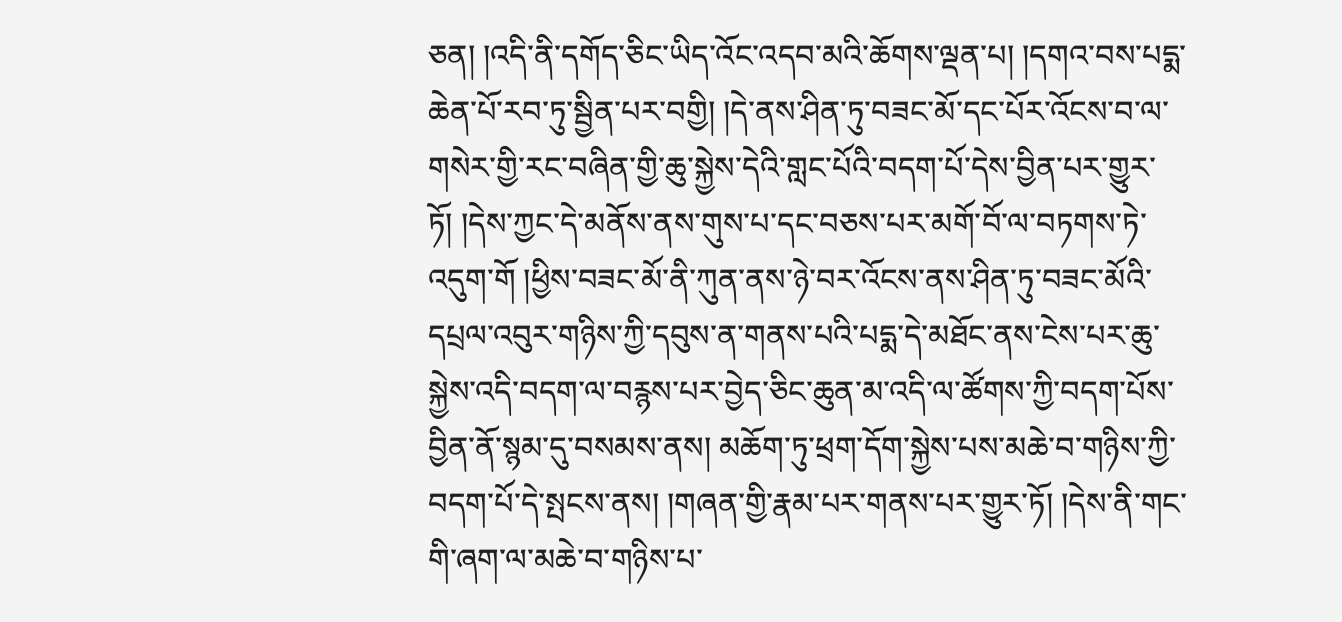ཅན། །འདི་ནི་དགོད་ཅིང་ཡིད་འོང་འདབ་མའི་ཆོགས་ལྡན་པ། །དགའ་བས་པདྨ་ཆེན་པོ་རབ་ཏུ་སྦྱིན་པར་བགྱི། །དེ་ནས་ཤིན་ཏུ་བཟང་མོ་དང་པོར་འོངས་བ་ལ་གསེར་གྱི་རང་བཞིན་གྱི་ཆུ་སྐྱེས་དེའི་གླང་པོའི་བདག་པོ་དེས་བྱིན་པར་གྱུར་ཏོ། །དེས་ཀྱང་དེ་མནོས་ནས་གུས་པ་དང་བཅས་པར་མགོ་བོ་ལ་བཏགས་ཏེ་འདུག་གོ །ཕྱིས་བཟང་མོ་ནི་ཀུན་ནས་ཉེ་བར་འོངས་ནས་ཤིན་ཏུ་བཟང་མོའི་དཔྲལ་འབུར་གཉིས་ཀྱི་དབུས་ན་གནས་པའི་པདྨ་དེ་མཐོང་ནས་ངེས་པར་ཆུ་སྐྱེས་འདི་བདག་ལ་བརྙས་པར་བྱེད་ཅིང་ཆུན་མ་འདི་ལ་ཚོགས་ཀྱི་བདག་པོས་བྱིན་ནོ་སྙམ་དུ་བསམས་ནས། མཆོག་ཏུ་ཕྲག་དོག་སྐྱེས་པས་མཆེ་བ་གཉིས་ཀྱི་བདག་པོ་དེ་སྤངས་ནས། །གཞན་གྱི་རྣམ་པར་གནས་པར་གྱུར་ཏོ། །དེས་ནི་གང་གི་ཞག་ལ་མཆེ་བ་གཉིས་པ་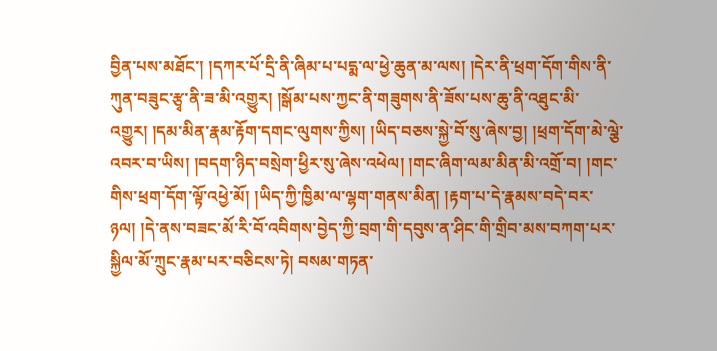བྱིན་པས་མཐོང་། །དཀར་པོ་དྲི་ནི་ཞིམ་པ་པདྨ་ལ་ཕྱེ་ཆུན་མ་ལས། །དེར་ནི་ཕྲག་དོག་གིས་ནི་ཀུན་བཟུང་རྩྭ་ནི་ཟ་མི་འགྱུར། །སྒོམ་པས་ཀྱང་ནི་གཟུགས་ནི་ཟོས་པས་ཆུ་ནི་འཐུང་མི་འགྱུར། །དམ་མིན་རྣམ་རྟོག་དགང་ལུགས་ཀྱིས། །ཡིད་བཅས་སྐྱེ་བོ་སུ་ཞེས་བྱ། །ཕྲག་དོག་མེ་ལྕེ་འབར་བ་ཡིས། །བདག་ཉིད་བསྲེག་ཕྱིར་སུ་ཞེས་འཕེལ། །གང་ཞིག་ལམ་མིན་མི་འགྲོ་བ། །གང་གིས་ཕྲག་དོག་ལྟོ་འཕྱེ་མོ། །ཡིད་ཀྱི་ཁྱིམ་ལ་ལྷག་གནས་མིན། །རྟག་པ་དེ་རྣམས་བདེ་བར་ཉལ། །དེ་ནས་བཟང་མོ་རི་བོ་འབིགས་བྱེད་ཀྱི་བྲག་གི་དབུས་ན་ཤིང་གི་གྲིབ་མས་བཀག་པར་སྐྱིལ་མོ་ཀྲུང་རྣམ་པར་བཅིངས་ཏེ། བསམ་གཏན་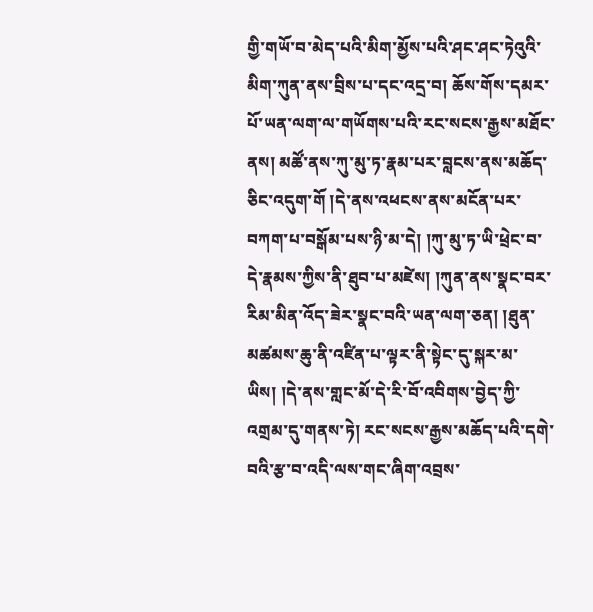གྱི་གཡོ་བ་མེད་པའི་མིག་མྱོས་པའི་ཤང་ཤང་ཏེའུའི་མིག་ཀུན་ནས་བྲིས་པ་དང་འདྲ་བ། ཆོས་གོས་དམར་པོ་ཡན་ལག་ལ་གཡོགས་པའི་རང་སངས་རྒྱས་མཐོང་
ནས། མཚོ་ནས་ཀུ་མུ་ཏ་རྣམ་པར་བླངས་ནས་མཆོད་ཅིང་འདུག་གོ །དེ་ནས་འཕངས་ནས་མངོན་པར་བཀག་པ་བསྒོམ་པས་ཉི་མ་དེ། །ཀུ་མུ་ཏ་ཡི་ཕྲེང་བ་དེ་རྣམས་ཀྱིས་ནི་ཐུབ་པ་མཛེས། །ཀུན་ནས་སྣང་བར་རིམ་མིན་འོད་ཟེར་སྣང་བའི་ཡན་ལག་ཅན། །ཐུན་མཚམས་ཆུ་ནི་འཛིན་པ་ལྟར་ནི་སྟེང་དུ་སྐར་མ་ཡིས། །དེ་ནས་གླང་མོ་དེ་རི་བོ་འབིགས་བྱེད་ཀྱི་འགྲམ་དུ་གནས་ཏེ། རང་སངས་རྒྱས་མཆོད་པའི་དགེ་བའི་རྩ་བ་འདི་ལས་གང་ཞིག་འབྲས་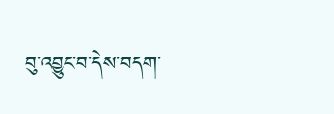བུ་འབྱུང་བ་དེས་བདག་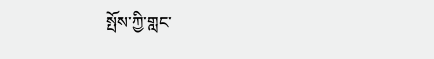སྤོས་ཀྱི་གླང་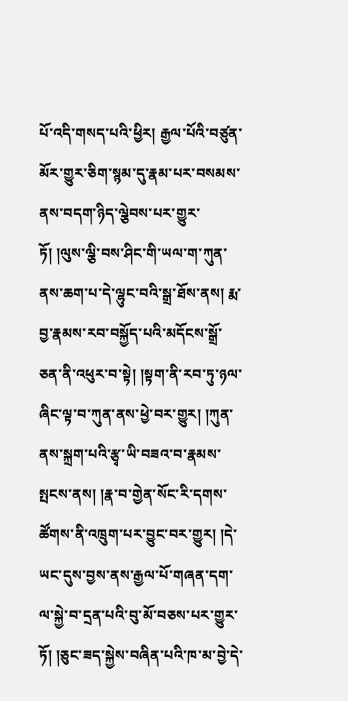པོ་འདི་གསད་པའི་ཕྱིར། རྒྱལ་པོའི་བཙུན་མོར་གྱུར་ཅིག་སྙམ་དུ་རྣམ་པར་བསམས་ནས་བདག་ཉིད་ལྕེབས་པར་གྱུར་ཏོ། །ལུས་ལྕི་བས་ཤིང་གི་ཡལ་ག་ཀུན་ནས་ཆག་པ་དེ་ལྷུང་བའི་སྒྲ་ཐོས་ནས། རྨ་བྱ་རྣམས་རབ་བསྐྱོད་པའི་མདོངས་སྒྲོ་ཅན་ནི་འཕུར་བ་སྟེ། །སྟག་ནི་རབ་ཏུ་ཉལ་ཞིང་ལྟ་བ་ཀུན་ནས་ཕྱེ་བར་གྱུར། །ཀུན་ནས་སྐྲག་པའི་རྩྭ་ཡི་བཟའ་བ་རྣམས་སྤངས་ནས། །རྣ་བ་གྱེན་སོང་རི་དགས་ཚོགས་ནི་འཁྲུག་པར་བྱུང་བར་གྱུར། །དེ་ཡང་དུས་བྱས་ནས་རྒྱལ་པོ་གཞན་དག་ལ་སྐྱེ་བ་དྲན་པའི་བུ་མོ་བཅས་པར་གྱུར་ཏོ། །ཅུང་ཟད་སྐྱེས་བཞིན་པའི་ཁ་མ་བྱེ་དེ་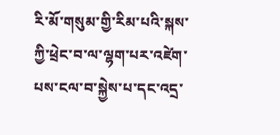རི་མོ་གསུམ་གྱི་རིམ་པའི་སྐས་ཀྱི་ཕྲེང་བ་ལ་ལྷག་པར་འཛེག་པས་ངལ་བ་སྐྱེས་པ་དང་འདྲ་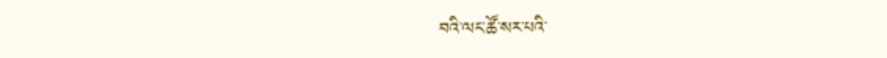བའི་ལང་ཚོ་སར་པའི་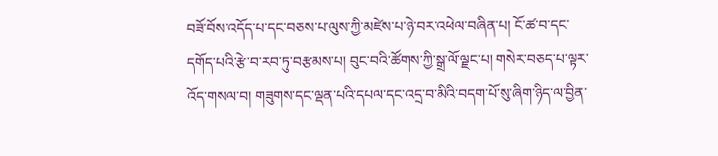བཟོ་བོས་འདོད་པ་དང་བཅས་པ་ལུས་ཀྱི་མཛེས་པ་ཉེ་བར་འཕེལ་བཞིན་པ། ངོ་ཚ་བ་དང་དགོད་པའི་རྩེ་བ་རབ་ཏུ་བརྩམས་པ། བུང་བའི་ཚོགས་ཀྱི་སྒྲ་ལོ་ལྗང་པ། གསེར་བཅད་པ་ལྟར་འོད་གསལ་བ། གཟུགས་དང་ལྡན་པའི་དཔལ་དང་འདྲ་བ་མིའི་བདག་པོ་སུ་ཞིག་ཉིད་ལ་བྱིན་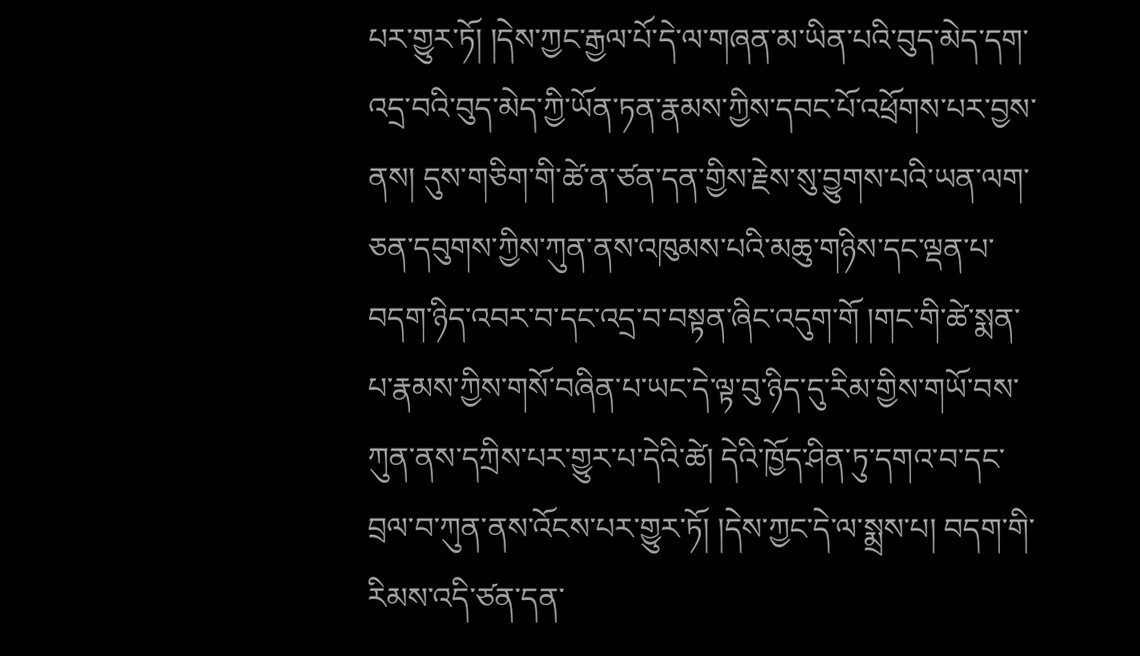པར་གྱུར་ཏོ། །དེས་ཀྱང་རྒྱལ་པོ་དེ་ལ་གཞན་མ་ཡིན་པའི་བུད་མེད་དག་འདྲ་བའི་བུད་མེད་ཀྱི་ཡོན་ཏན་རྣམས་ཀྱིས་དབང་པོ་འཕྲོགས་པར་བྱས་ནས། དུས་གཅིག་གི་ཚེ་ན་ཙན་དན་གྱིས་རྗེས་སུ་བྱུགས་པའི་ཡན་ལག་ཅན་དབུགས་ཀྱིས་ཀུན་ནས་འཁུམས་པའི་མཆུ་གཉིས་དང་ལྡན་པ་བདག་ཉིད་འབར་བ་དང་འདྲ་བ་བསྟན་ཞིང་འདུག་གོ །གང་གི་ཚེ་སྨན་པ་རྣམས་ཀྱིས་གསོ་བཞིན་པ་ཡང་དེ་ལྟ་བུ་ཉིད་དུ་རིམ་གྱིས་གཡོ་བས་ཀུན་ནས་དཀྲིས་པར་གྱུར་པ་དེའི་ཚེ། དེའི་ཁྱོད་ཤིན་ཏུ་དགའ་བ་དང་བྲལ་བ་ཀུན་ནས་འོངས་པར་གྱུར་ཏོ། །དེས་ཀྱང་དེ་ལ་སྨྲས་པ། བདག་གི་རིམས་འདི་ཙན་དན་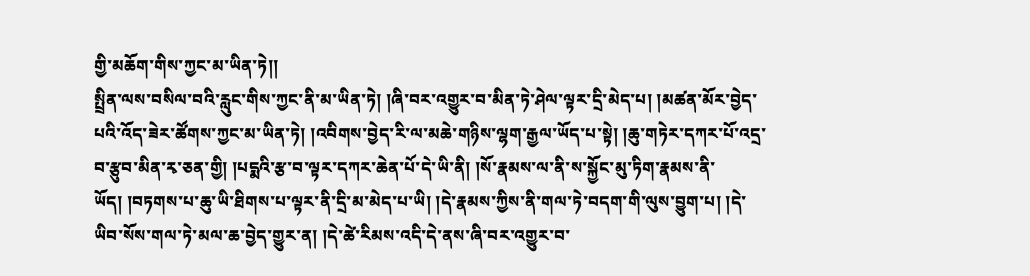གྱི་མཆོག་གིས་ཀྱང་མ་ཡིན་ཏེ།།
སྤྲིན་ལས་བསིལ་བའི་རླུང་གིས་ཀྱང་ནི་མ་ཡིན་ཏེ། །ཞི་བར་འགྱུར་བ་མིན་ཏེ་ཤེལ་ལྟར་དྲི་མེད་པ། །མཚན་མོར་བྱེད་པའི་འོད་ཟེར་ཚོགས་ཀྱང་མ་ཡིན་ཏེ། །འབིགས་བྱེད་རི་ལ་མཆེ་གཉིས་ལྷག་རྒྱལ་ཡོད་པ་སྟེ། །ཆུ་གཏེར་དཀར་པོ་འདྲ་བ་རྩུབ་མིན་རྭ་ཅན་གྱི། །པདྨའི་རྩ་བ་ལྟར་དཀར་ཆེན་པོ་དེ་ཡི་ནི། །སོ་རྣམས་ལ་ནི་ས་སྐྱོང་མུ་ཏིག་རྣམས་ནི་ཡོད། །བཏགས་པ་ཆུ་ཡི་ཐིགས་པ་ལྟར་ནི་དྲི་མ་མེད་པ་ཡི། །དེ་རྣམས་ཀྱིས་ནི་གལ་ཏེ་བདག་གི་ལུས་བྱུག་པ། །དེ་ཡིབ་སོས་གལ་ཏེ་མལ་ཆ་བྱེད་གྱུར་ན། །དེ་ཚེ་རིམས་འདི་དེ་ནས་ཞི་བར་འགྱུར་བ་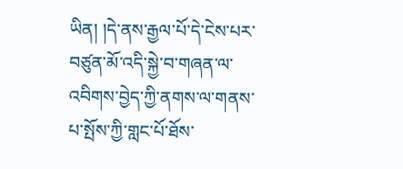ཡིན། །དེ་ནས་རྒྱལ་པོ་དེ་ངེས་པར་བཙུན་མོ་འདི་སྐྱེ་བ་གཞན་ལ་འབིགས་བྱེད་ཀྱི་ནགས་ལ་གནས་པ་སྤོས་ཀྱི་གླང་པོ་ཐོས་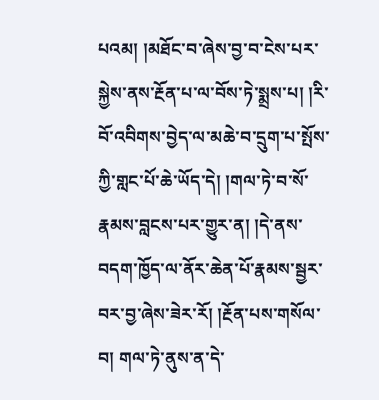པའམ། །མཐོང་བ་ཞེས་བྱ་བ་ངེས་པར་སྐྱེས་ནས་རྔོན་པ་ལ་བོས་ཏེ་སྨྲས་པ། །རི་བོ་འབིགས་བྱེད་ལ་མཆེ་བ་དྲུག་པ་སྤོས་ཀྱི་གླང་པོ་ཆེ་ཡོད་དེ། །གལ་ཏེ་བ་སོ་རྣམས་བླངས་པར་གྱུར་ན། །དེ་ནས་བདག་ཁྱོད་ལ་ནོར་ཆེན་པོ་རྣམས་སྦྱར་བར་བྱ་ཞེས་ཟེར་རོ། །རྔོན་པས་གསོལ་བ། གལ་ཏེ་ནུས་ན་དེ་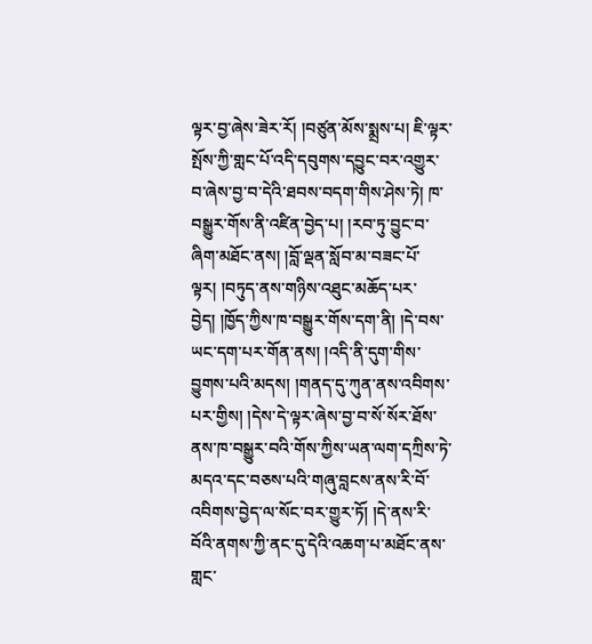ལྟར་བྱ་ཞེས་ཟེར་རོ། །བཙུན་མོས་སྨྲས་པ། ཇི་ལྟར་སྤོས་ཀྱི་གླང་པོ་འདི་དབུགས་དབྱུང་བར་འགྱུར་བ་ཞེས་བྱ་བ་དེའི་ཐབས་བདག་གིས་ཤེས་ཏེ། ཁ་བསྒྱུར་གོས་ནི་འཛིན་བྱེད་པ། །རབ་ཏུ་བྱུང་བ་ཞིག་མཐོང་ནས། །བློ་ལྡན་སློབ་མ་བཟང་པོ་ལྟར། །བཏུད་ནས་གཉིས་འཐུང་མཆོད་པར་བྱེད། །ཁྱོད་ཀྱིས་ཁ་བསྒྱུར་གོས་དག་ནི། །དེ་བས་ཡང་དག་པར་གོན་ནས། །འདི་ནི་དུག་གིས་བྱུགས་པའི་མདས། །གནད་དུ་ཀུན་ནས་འབིགས་པར་གྱིས། །དེས་དེ་ལྟར་ཞེས་བྱ་བ་སོ་སོར་ཐོས་ནས་ཁ་བསྒྱུར་བའི་གོས་ཀྱིས་ཡན་ལག་དཀྲིས་ཏེ་མདའ་དང་བཅས་པའི་གཞུ་བླངས་ནས་རི་བོ་འབིགས་བྱེད་ལ་སོང་བར་གྱུར་ཏོ། །དེ་ནས་རི་བོའི་ནགས་ཀྱི་ནང་དུ་དེའི་འཆག་པ་མཐོང་ནས་གླང་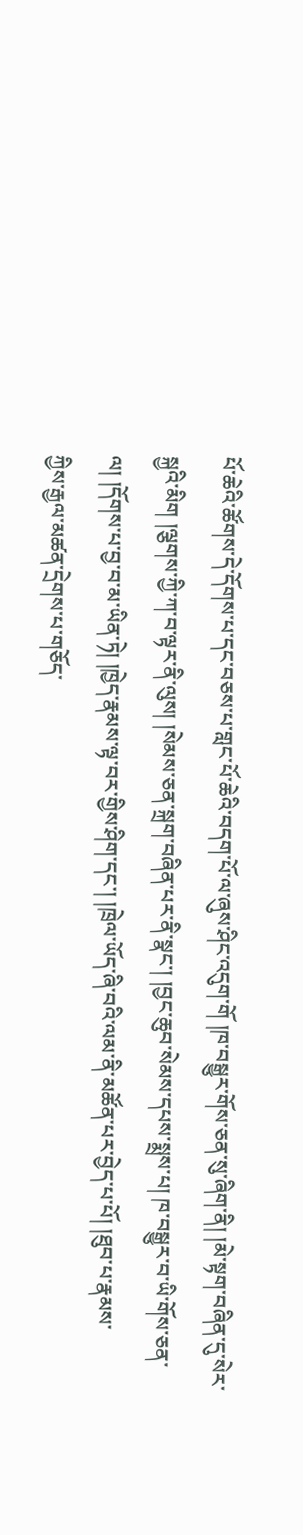པོ་ཆེའི་ཚོགས་དེ་དོགས་པ་དང་བཅས་པ་གླང་པོ་ཆེའི་བདག་པོ་ལ་ཞུས་ཤིང་འདུག་གོ །ཁ་བསྒྱུར་གོས་ཅན་སུ་ཞིག་ནི། །མེ་སྟག་བཞིན་དུ་སེར་སྐྱའི་མིག །ལྕགས་ཀྱི་ཀ་བ་ལྟར་ནི་ལུས། །སེམས་ཅན་སྐྲག་བཞིན་པར་ནི་སྣང་། །བྱང་ཆུབ་སེམས་དཔས་སྨྲས་པ། ཁ་བསྒྱུར་བ་ཡི་གོས་ཅན་ལ། །དོགས་པ་བྱ་བ་མ་ཡིན་ཏེ། །ཁྱེད་རྣམས་ལྟ་བར་གྱིས་ཤིག་དང་། །ཁྲེལ་ཡོད་ཞི་བའི་ལམ་ནི་མཚོན་པར་བྱེད་པ་པོ། །ཐུབ་པ་རྣམས་
ཀྱིས་རྒྱལ་མཚན་དྲེགས་པ་གཅོད་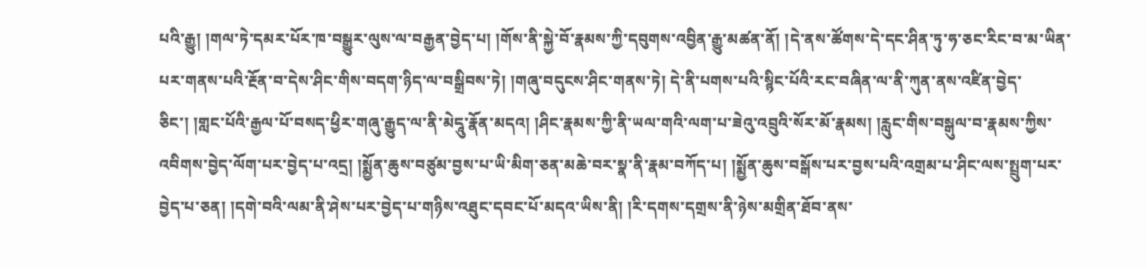པའི་རྒྱུ། །གལ་ཏེ་དམར་པོར་ཁ་བསྒྱུར་ལུས་ལ་བརྒྱན་བྱེད་པ། །གོས་ནི་སྐྱེ་བོ་རྣམས་ཀྱི་དབུགས་འབྱིན་རྒྱུ་མཚན་ནོ། །དེ་ནས་ཚོགས་དེ་དང་ཤིན་ཏུ་ཧ་ཅང་རིང་བ་མ་ཡིན་པར་གནས་པའི་རྔོན་བ་དེས་ཤིང་གིས་བདག་ཉིད་ལ་བསྒྲིབས་ཏེ། །གཞུ་བདུངས་ཤིང་གནས་ཏེ། དེ་ནི་པགས་པའི་སྙིང་པོའི་རང་བཞིན་ལ་ནི་ཀུན་ནས་འཛིན་བྱེད་ཅིང་། །གླང་པོའི་རྒྱལ་པོ་བསད་ཕྱིར་གཞུ་རྒྱུད་ལ་ནི་མེདཱུ་རྣོན་མདའ། །ཤིང་རྣམས་ཀྱི་ནི་ཡལ་གའི་ལག་པ་ཟེའུ་འབྲུའི་སོར་མོ་རྣམས། །རླུང་གིས་བསྒུལ་བ་རྣམས་ཀྱིས་འབིགས་བྱེད་ལོག་པར་བྱེད་པ་འདྲ། །སྨྱོན་ཆུས་བཙུམ་བྱས་པ་ཡི་མིག་ཅན་མཆེ་བར་སྣ་ནི་རྣམ་བཀོད་པ། །སྨྱོན་ཆུས་བསྒོས་པར་བྱས་པའི་འགྲམ་པ་ཤིང་ལས་སྤྲུག་པར་བྱེད་པ་ཅན། །དགེ་བའི་ལམ་ནི་ཤེས་པར་བྱེད་པ་གཉིས་འཐུང་དབང་པོ་མདའ་ཡིས་ནི། །རི་དགས་དགྲས་ནི་ཉེས་མགྲིན་ཐོབ་ནས་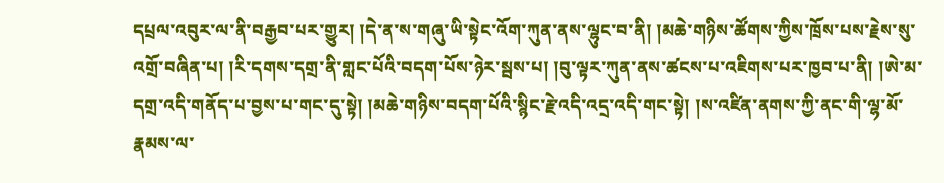དཔྲལ་འབུར་ལ་ནི་བརྒྱབ་པར་གྱུར། །དེ་ན་ས་གཞུ་ཡི་སྟེང་འོག་ཀུན་ནས་ལྷུང་བ་ནི། །མཆེ་གཉིས་ཚོགས་ཀྱིས་ཁྲོས་པས་རྗེས་སུ་འགྲོ་བཞིན་པ། །རི་དགས་དགྲ་ནི་གླང་པོའི་བདག་པོས་ཉེར་སྦས་པ། །བུ་ལྟར་ཀུན་ནས་ཚངས་པ་འཇིགས་པར་ཁྱབ་པ་ནི། །ཨེ་མ་དགྲ་འདི་གནོད་པ་བྱས་པ་གང་དུ་སྟེ། །མཆེ་གཉིས་བདག་པོའི་སྙིང་རྗེ་འདི་འདྲ་འདི་གང་སྟེ། །ས་འཛིན་ནགས་ཀྱི་ནང་གི་ལྷ་མོ་རྣམས་ལ་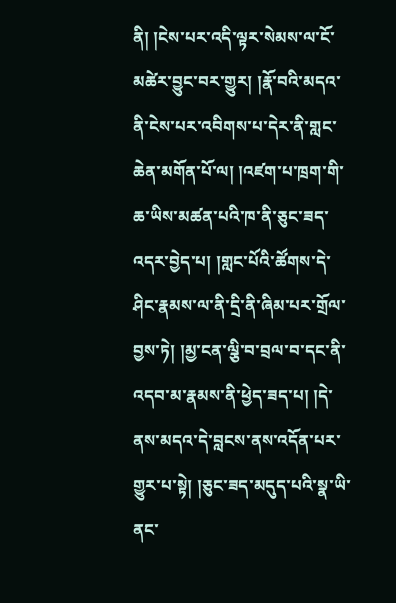ནི། །ངེས་པར་འདི་ལྟར་སེམས་ལ་ངོ་མཚེར་བྱུང་བར་གྱུར། །རྣོ་བའི་མདའ་ནི་ངེས་པར་འབིགས་པ་དེར་ནི་གླང་ཆེན་མགོན་པོ་ལ། །འཛག་པ་ཁྲག་གི་ཆ་ཡིས་མཚན་པའི་ཁ་ནི་ཅུང་ཟད་འདར་བྱེད་པ། །གླང་པོའི་ཚོགས་དེ་ཤིང་རྣམས་ལ་ནི་དྲི་ནི་ཞིམ་པར་གྲོལ་བྱས་ཏེ། །མྱ་ངན་ལྕི་བ་བྲལ་བ་དང་ནི་འདབ་མ་རྣམས་ནི་ཕྱེད་ཟད་པ། །དེ་ནས་མདའ་དེ་བླངས་ནས་འདོན་པར་གྱུར་པ་སྟེ། །ཅུང་ཟད་མདུད་པའི་སྣ་ཡི་ནང་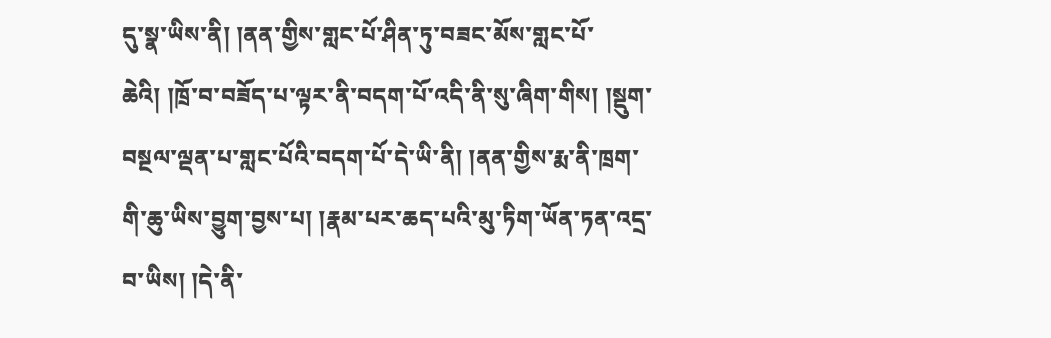དུ་སྣ་ཡིས་ནི། །ནན་གྱིས་གླང་པོ་ཤིན་ཏུ་བཟང་མོས་གླང་པོ་ཆེའི། །ཁྲོ་བ་བཟོད་པ་ལྟར་ནི་བདག་པོ་འདི་ནི་སུ་ཞིག་གིས། །སྡུག་བསྔལ་ལྡན་པ་གླང་པོའི་བདག་པོ་དེ་ཡི་ནི། །ནན་གྱིས་རྨ་ནི་ཁྲག་གི་ཆུ་ཡིས་བྱུག་བྱས་པ། །རྣམ་པར་ཆད་པའི་མུ་ཏིག་ཡོན་ཏན་འདྲ་བ་ཡིས། །དེ་ནི་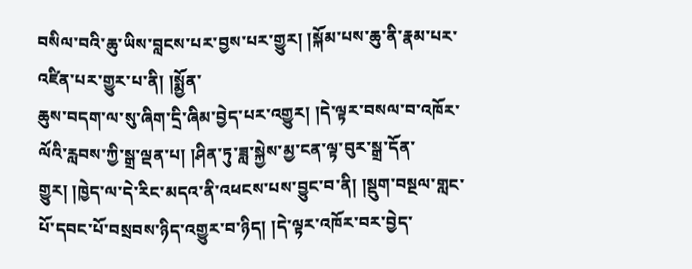བསིལ་བའི་ཆུ་ཡིས་བླངས་པར་བྱས་པར་གྱུར། །སྐོམ་པས་ཆུ་ནི་རྣམ་པར་འཛིན་པར་གྱུར་པ་ནི། །སྨྱོན་
ཆུས་བདག་ལ་སུ་ཞིག་དྲི་ཞིམ་བྱེད་པར་འགྱུར། །དེ་ལྟར་བསལ་བ་འཁོར་ལོའི་རླབས་ཀྱི་སྒྲ་ལྡན་པ། །ཤིན་ཏུ་ཟླ་སྐྱེས་མྱ་ངན་ལྟ་བུར་སྒྲ་དོན་གྱུར། །ཁྱེད་ལ་དེ་རིང་མདའ་ནི་འཕངས་པས་བྱུང་བ་ནི། །སྡུག་བསྔལ་གླང་པོ་དབང་པོ་བསྲབས་ཉིད་འགྱུར་བ་ཉིད། །དེ་ལྟར་འཁོར་བར་བྱེད་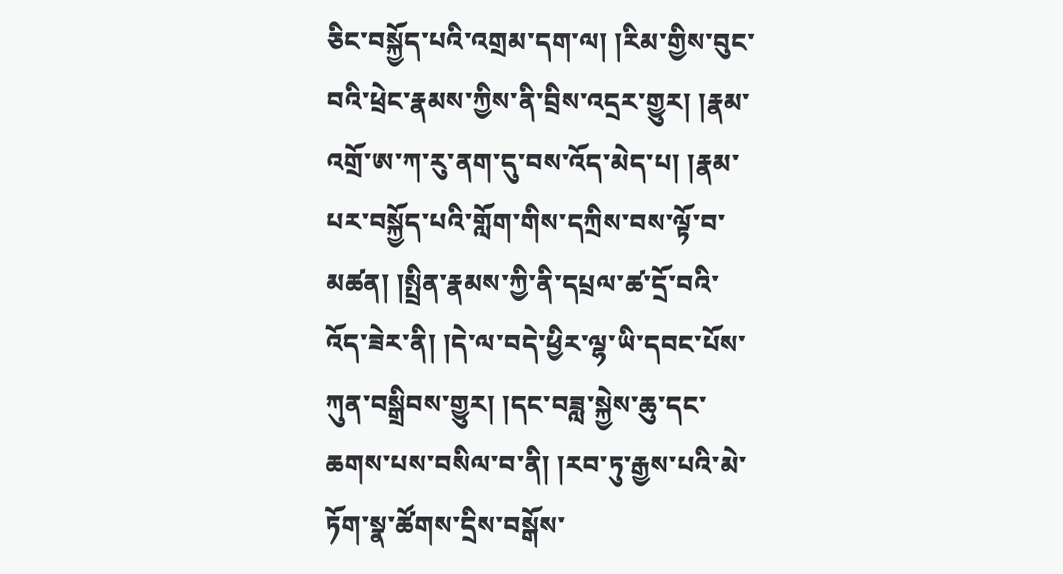ཅིང་བསྐྱོད་པའི་འགྲམ་དག་ལ། །རིམ་གྱིས་བུང་བའི་ཕྲེང་རྣམས་ཀྱིས་ནི་བྲིས་འདྲར་གྱུར། །རྣམ་འགྲོ་ཨ་ཀ་རུ་ནག་དུ་བས་འོད་མེད་པ། །རྣམ་པར་བསྐྱོད་པའི་གློག་གིས་དཀྲིས་བས་ལྟོ་བ་མཚན། །སྤྲིན་རྣམས་ཀྱི་ནི་དཔྲལ་ཚ་དྲོ་བའི་འོད་ཟེར་ནི། །དེ་ལ་བདེ་ཕྱིར་ལྷ་ཡི་དབང་པོས་ཀུན་བསྒྲིབས་གྱུར། །དང་བཟླ་སྐྱེས་ཆུ་དང་ཆགས་པས་བསིལ་བ་ནི། །རབ་ཏུ་རྒྱས་པའི་མེ་ཏོག་སྣ་ཚོགས་དྲིས་བསྒོས་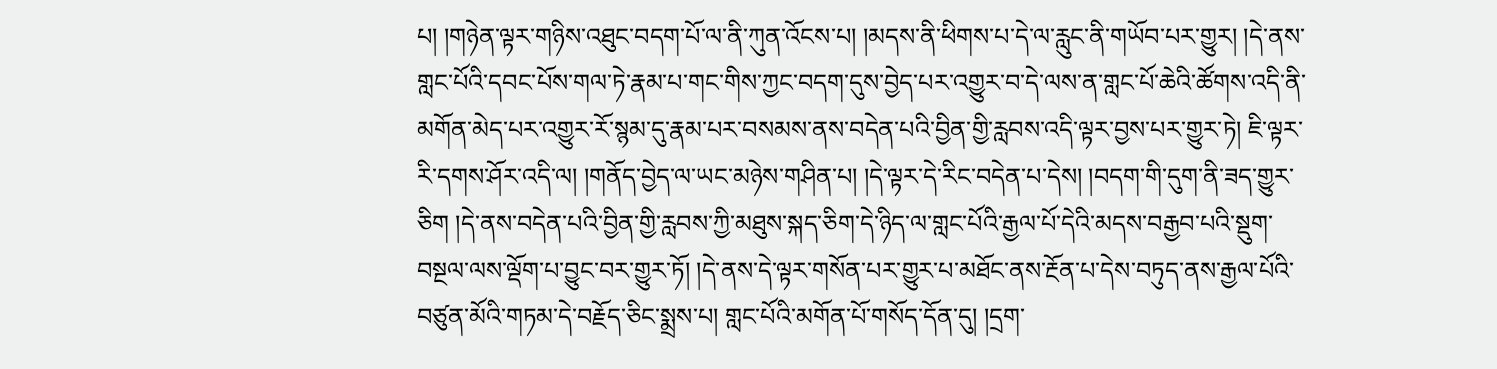པ། །གཉེན་ལྟར་གཉིས་འཐུང་བདག་པོ་ལ་ནི་ཀུན་འོངས་པ། །མདས་ནི་ཕིགས་པ་དེ་ལ་རླུང་ནི་གཡོབ་པར་གྱུར། །དེ་ནས་གླང་པོའི་དབང་པོས་གལ་ཏེ་རྣམ་པ་གང་གིས་ཀྱང་བདག་དུས་བྱེད་པར་འགྱུར་བ་དེ་ལས་ན་གླང་པོ་ཆེའི་ཚོགས་འདི་ནི་མགོན་མེད་པར་འགྱུར་རོ་སྙམ་དུ་རྣམ་པར་བསམས་ནས་བདེན་པའི་བྱིན་གྱི་རླབས་འདི་ལྟར་བྱས་པར་གྱུར་ཏེ། ཇི་ལྟར་རི་དགས་ཤོར་འདི་ལ། །གནོད་བྱེད་ལ་ཡང་མཉེས་གཤིན་པ། །དེ་ལྟར་དེ་རིང་བདེན་པ་དེས། །བདག་གི་དུག་ནི་ཟད་གྱུར་ཅིག །དེ་ནས་བདེན་པའི་བྱིན་གྱི་རླབས་ཀྱི་མཐུས་སྐད་ཅིག་དེ་ཉིད་ལ་གླང་པོའི་རྒྱལ་པོ་དེའི་མདས་བརྒྱབ་པའི་སྡུག་བསྔལ་ལས་ལྡོག་པ་བྱུང་བར་གྱུར་ཏོ། །དེ་ནས་དེ་ལྟར་གསོན་པར་གྱུར་པ་མཐོང་ནས་རྔོན་པ་དེས་བཏུད་ནས་རྒྱལ་པོའི་བཙུན་མོའི་གཏམ་དེ་བརྗོད་ཅིང་སྨྲས་པ། གླང་པོའི་མགོན་པོ་གསོད་དོན་དུ། །དྲག་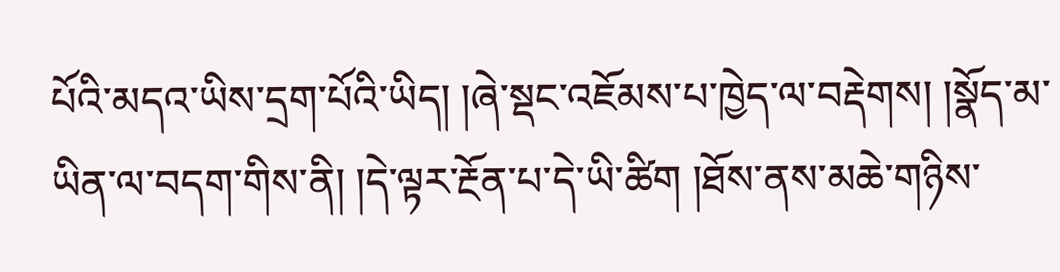པོའི་མདའ་ཡིས་དྲག་པོའི་ཡིད། །ཞེ་སྡང་འཇོམས་པ་ཁྱེད་ལ་བརྡེགས། །སྣོད་མ་ཡིན་ལ་བདག་གིས་ནི། །དེ་ལྟར་རྔོན་པ་དེ་ཡི་ཚིག །ཐོས་ནས་མཆེ་གཉིས་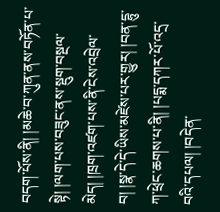བདག་པོས་ནི། །མཆེ་བ་ཀུན་ནས་བཏོན་པ་སྟེ། །ལག་པས་བཟུང་ནས་སྡུག་བསྔལ་མེད། །ཁྲག་འཛག་པས་ནི་ངེས་འབྲེལ་བ། །སྣ་དེ་དེ་ཡིས་མཛེས་པར་གྱུར། །བན་དྷུ་ཀ་ཕྲེང་ཆགས་པ་ནི། །པདྨ་དཀར་པོ་འདྲ་བའི་དཔལ། །བདེན་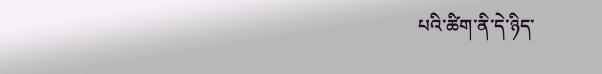པའི་ཚིག་ནི་དེ་ཉིད་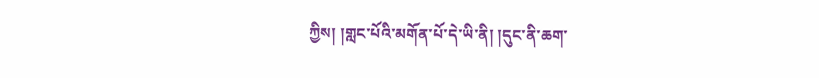ཀྱིས། །གླང་པོའི་མགོན་པོ་དེ་ཡི་ནི། །དུང་ནི་ཆག་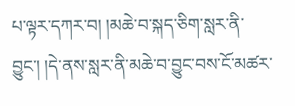པ་ལྟར་དཀར་བ། །མཆེ་བ་སྐད་ཅིག་སླར་ནི་བྱུང་། །དེ་ནས་སླར་ནི་མཆེ་བ་བྱུང་བས་ངོ་མཚར་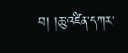བ། །ཆུ་འཛིན་དཀར་